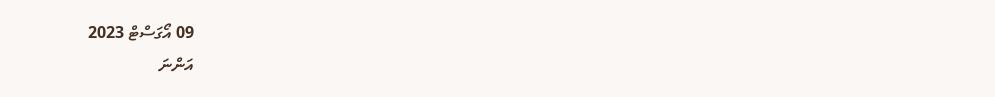09 އޯގަސްޓް 2023
އަންނަ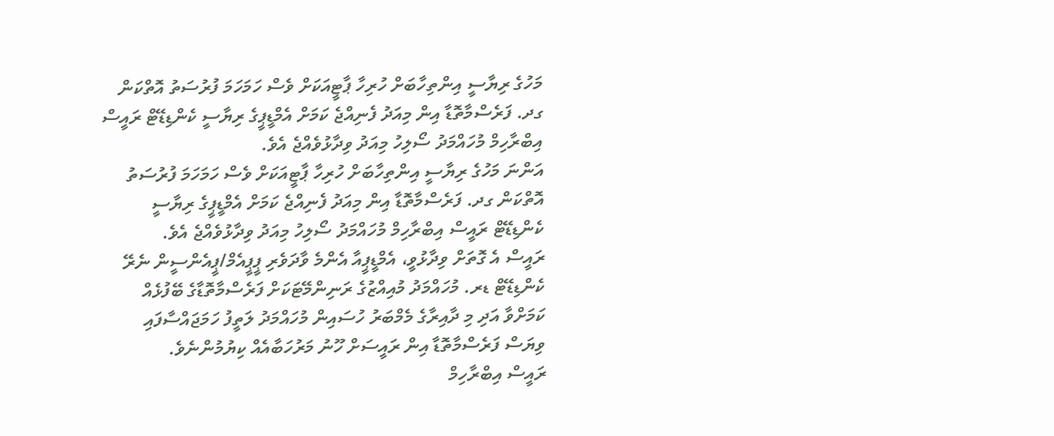މަހުގެ ރިޔާސީ އިންތިހާބަށް ހުރިހާ ޕާޓީއަކަށް ވެސް ހަމަހަމަ ފުރުސަތު އޮތްކަން ގދ. ފަރެސްމާތޮޑާ އިން މިއަދު ފެނިއްޖެ ކަމަށް އެމްޑީޕީގެ ރިޔާސީ ކެންޑިޑޭޓް ރައީސް އިބްރާހިމް މުހައްމަދު ސޯލިހު މިއަދު ވިދާޅުވެއްޖެ އެވެ.
އަންނަ މަހުގެ ރިޔާސީ އިންތިހާބަށް ހުރިހާ ޕާޓީއަކަށް ވެސް ހަމަހަމަ ފުރުސަތު އޮތްކަން ގދ. ފަރެސްމާތޮޑާ އިން މިއަދު ފެނިއްޖެ ކަމަށް އެމްޑީޕީގެ ރިޔާސީ ކެންޑިޑޭޓް ރައީސް އިބްރާހިމް މުހައްމަދު ސޯލިހު މިއަދު ވިދާޅުވެއްޖެ އެވެ.
ރައީސް އެ ގޮތަށް ވިދާޅުވީ، އެމްޑީޕީއާ އެންމެ ވާދަވެރި ޕީޕީއެމް/ޕީއެންސީން ނެރޭ ކެންޑިޑޭޓް ޑރ. މުހައްމަދު މުއިއްޒުގެ ރަނިންމޭޓަކަށް ފަރެސްމާތޮޑާގެ ބޭފުޅެއް ކަމަށްވާ އަދި މި ދާއިރާގެ މެމްބަރު ހުސައިން މުހައްމަދު ލަތީފު ހަމަޖައްސާފައި ވިޔަސް ފަރެސްމާތޮޑާ އިން ރައީސަށް ހޫނު މަރުހަބާއެއް ކިޔުމުންނެވެ.
ރައީސް އިބްރާހިމް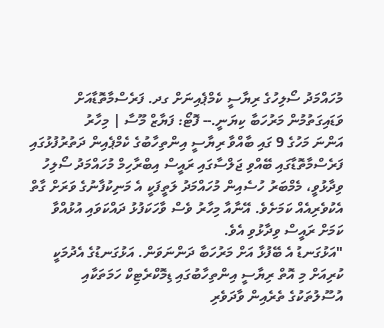މުހައްމަދު ސޯލިހުގެ ރިޔާސީ ކެމްޕެއިނަށް ގދ. ފަރެސްމާތޮޑާއަށް ވަޑައިގަތުމުން މަރުހަބާ ކިޔަނީ.-- ފޮޓޯ: ފަޔާޒް މޫސާ | މިހާރު
އަންނަ މަހުގެ 9 ގައި ބާއްވާ ރިޔާސީ އިންތިހާބުގެ ކެމްޕެއިން ދަތުރުފުޅުގައި ފަރެސްމާތޮޑާގައި ބޭއްވި ޖަލްސާގައި ރައީސް އިބްރާހިމް މުހައްމަދު ސޯލިހު ވިދާޅުވީ، މެމްބަރު ހުސެއިން މުހައްމަދު ލަތީފަކީ އެ މަނިކުފާނުގެ ވަރަށް ގާތް އެކުވެރިއެއް ކަމަށެވެ. އޭނާއާ މިހާރު ވެސް ވާހަކަފުޅު ދައްކަވައި އުޅުއްވާ ކަމަށް ރައީސް ވިދާޅުވި އެވެ.
"އަޅުގަނޑު އެ ބޭފުޅާ އަށް މަރުހަބާ ދަންނަވަން. އަޅުގަނޑުގެ އެދުމަކީ ކުރިއަށް މި އޮތް ރިޔާސީ އިންތިހާބުގައި ޑިމޮކްރެޓިކް ހަމަތަކާއި އުސޫލުތަކުގެ ތެރެއިން ވާދަވެރި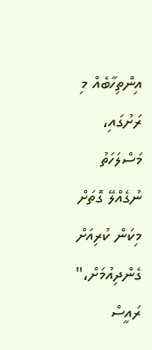އިންތިހާބެއް މި ރަށުގައި، މަސްލަހަތު ނުގެއްލޭ ގޮތަށް މިކަން ކުރިއަށް ގެންދިއުމަށް،" ރައީސް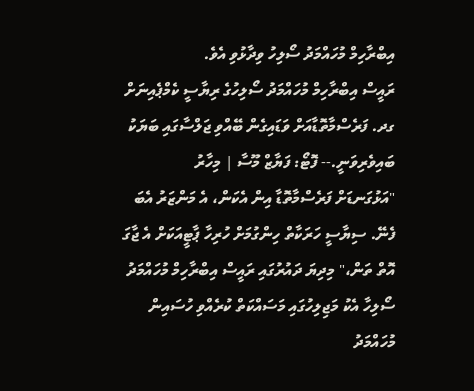އިބްރާހިމް މުހައްމަދު ސޯލިހު ވިދާޅުވި އެވެ.
ރައީސް އިބްރާހިމް މުހައްމަދު ސޯލިހުގެ ރިޔާސީ ކެމްޕެއިނަށް ގދ. ފަރެސްމާތޮޑާއަށް ވަޑައިގެން ބޭއްވި ޖަލްސާގައި ބަޔަކު ބައިވެރިވަނީ.-- ފޮޓޯ: ފަޔާޒް މޫސާ | މިހާރު
"އަޅުގަނޑަށް ފަރެސްމާތޮޑާ އިން އެކަން، އެ މަންޒަރު އެބަ ފެނޭ. ސިޔާސީ ހަރަކާތް ހިންގުމަށް ހުރިހާ ޕާޓީއަކަށް އެ ޖާގަ އޮތް ތަން،" މިދިޔަ ދައުރުގައި ރައީސް އިބްރާހިމް މުހައްމަދު ސޯލިހާ އެކު މަޖިލިހުގައި މަސައްކަތް ކުރެއްވި ހުސައިން މުހައްމަދު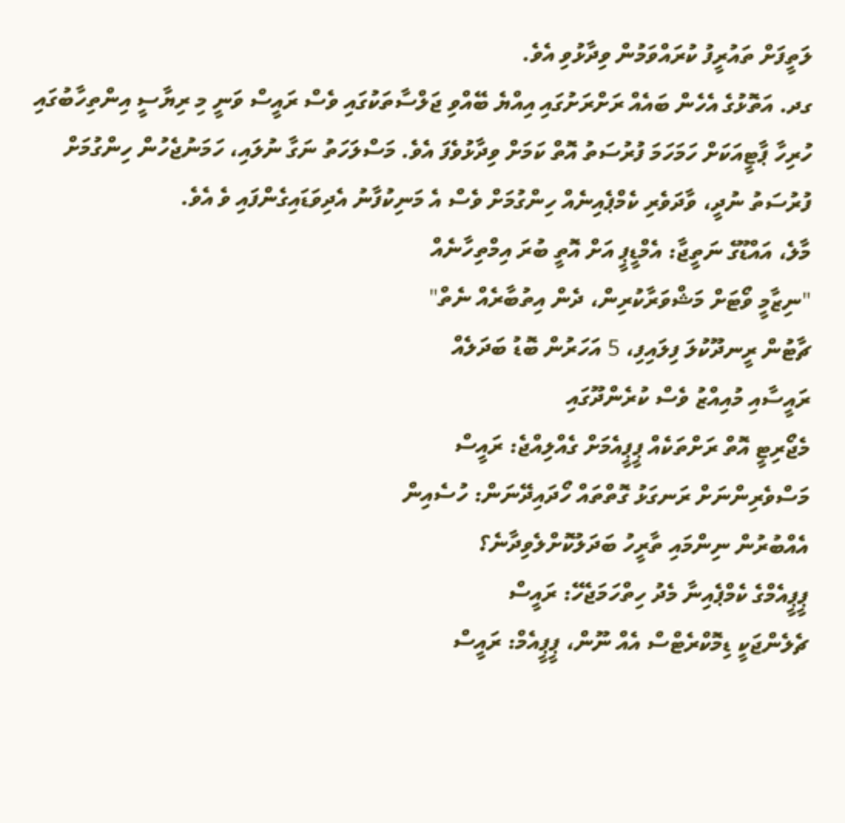ލަތީފަށް ތައުރީފު ކުރައްވަމުން ވިދާޅުވި އެވެ.
ގދ. އަތޮޅުގެ އެހެން ބައެއް ރަށްރަށުގައި އިއްޔެ ބޭއްވި ޖަލްސާތަކުގައި ވެސް ރައީސް ވަނީ މި ރިޔާސީ އިންތިހާބުގައި ހުރިހާ ޕާޓީއަކަށް ހަމަހަމަ ފުރުސަތު އޮތް ކަމަށް ވިދާޅުވެފަ އެވެ. މަސްލަހަތު ނަގާ ނުލައި، ހަމަނުޖެހުން ހިންގުމަށް ފުރުސަތު ނުދީ، ވާދަވެރި ކެމްޕެއިނެއް ހިންގުމަށް ވެސް އެ މަނިކުފާނު އެދިވަޑައިގެންފައި ވެ އެވެ.
މާލެ، އައްޑޫގެ ނަތީޖާ: އެމްޑީޕީ އަށް އޮތީ ބުރަ އިމްތިހާނެއް
"ނިޒާމީ ވޯޓަށް މަޝްވަރާކުރިން، ދެން އިތުބާރެއް ނެތް"
ޗާޓުން ރީނދޫކުލަ ފިލައިފި، 5 އަހަރުން ބޮޑު ބަދަލެއް
ރައީސާއި މުއިއްޒު ވެސް ކުރެންދޫގައި
މެޖޯރިޓީ އޮތް ރަށްތަކެއް ޕީޕީއެމަށް ގެއްލިއްޖެ: ރައީސް
މަސްވެރިންނަށް ރަނގަޅު ގޮތްތައް ހޯދައިދޭނަން: ހުސެއިން
އެއްބުރުން ނިންމައި ތާރީހު ބަދަލުކޮށްލެވިދާނެ؟
ޕީޕީއެމްގެ ކެމްޕެއިނާ މެދު ހިތްހަމަޖެހޭ: ރައީސް
ޗެލެންޖަކީ ޑިމޮކްރެޓްސް އެއް ނޫން، ޕީޕީއެމް: ރައީސް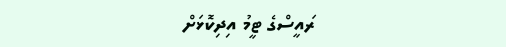ރައީސްގެ ޓީމު އިދިކޮޅަށް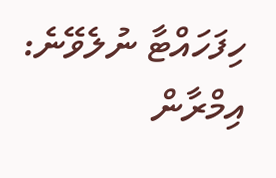ހިފަހައްޓާ ނުލެވޭނެ: އިމްރާން